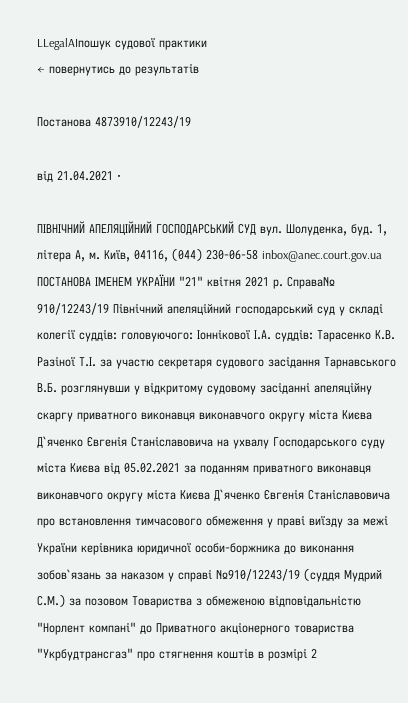LLegalAIпошук судової практики
← повернутись до результатів

Постанова 4873910/12243/19

від 21.04.2021 ·

ПІВНІЧНИЙ АПЕЛЯЦІЙНИЙ ГОСПОДАРСЬКИЙ СУД вул. Шолуденка, буд. 1, літера А, м. Київ, 04116, (044) 230-06-58 inbox@anec.court.gov.ua ПОСТАНОВА ІМЕНЕМ УКРАЇНИ "21" квітня 2021 р. Справа№ 910/12243/19 Північний апеляційний господарський суд у складі колегії суддів: головуючого: Іоннікової І.А. суддів: Тарасенко К.В. Разіної Т.І. за участю секретаря судового засідання Тарнавського В.Б. розглянувши у відкритому судовому засіданні апеляційну скаргу приватного виконавця виконавчого округу міста Києва Д`яченко Євгенія Станіславовича на ухвалу Господарського суду міста Києва від 05.02.2021 за поданням приватного виконавця виконавчого округу міста Києва Д`яченко Євгенія Станіславовича про встановлення тимчасового обмеження у праві виїзду за межі України керівника юридичної особи-боржника до виконання зобов`язань за наказом у справі №910/12243/19 (суддя Мудрий С.М.) за позовом Товариства з обмеженою відповідальністю "Норлент компані" до Приватного акціонерного товариства "Укрбудтрансгаз" про стягнення коштів в розмірі 2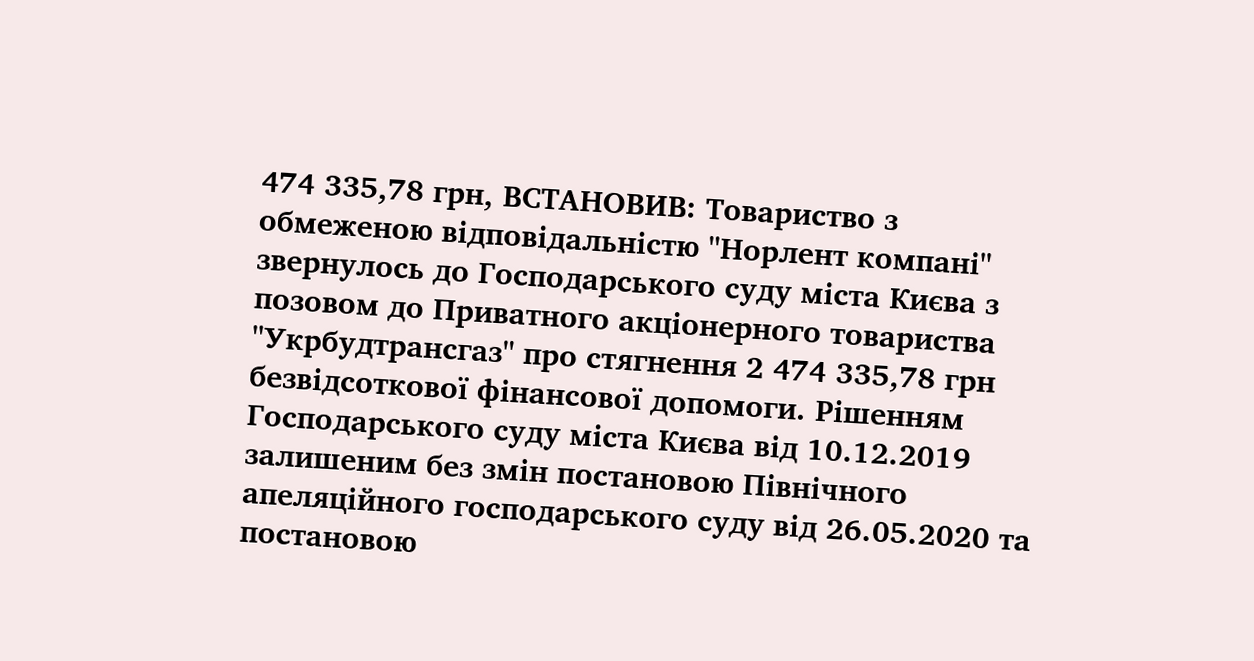474 335,78 грн, ВСТАНОВИВ: Товариство з обмеженою відповідальністю "Норлент компані" звернулось до Господарського суду міста Києва з позовом до Приватного акціонерного товариства "Укрбудтрансгаз" про стягнення 2 474 335,78 грн безвідсоткової фінансової допомоги. Рішенням Господарського суду міста Києва від 10.12.2019 залишеним без змін постановою Північного апеляційного господарського суду від 26.05.2020 та постановою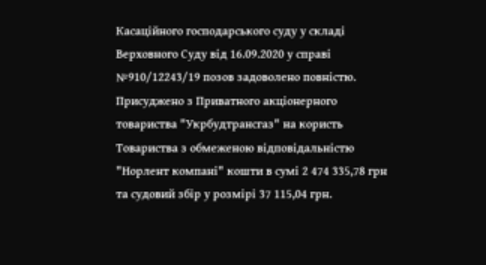Касаційного господарського суду у складі Верховного Суду від 16.09.2020 у справі №910/12243/19 позов задоволено повністю. Присуджено з Приватного акціонерного товариства "Укрбудтрансгаз" на користь Товариства з обмеженою відповідальністю "Норлент компані" кошти в сумі 2 474 335,78 грн та судовий збір у розмірі 37 115,04 грн.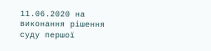11.06.2020 на виконання рішення суду першої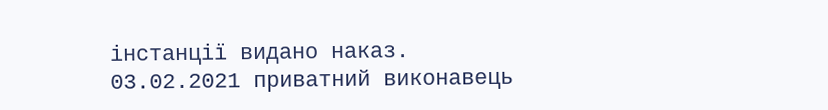інстанції видано наказ. 03.02.2021 приватний виконавець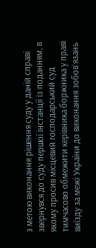з метою виконання рішення суду у даній справі звернувся до суду першої інстанції із поданням, в якому просив місцевий господарський суд тимчасово обмежити керівника боржника у праві виїзду за межі України до виконання зобов`язань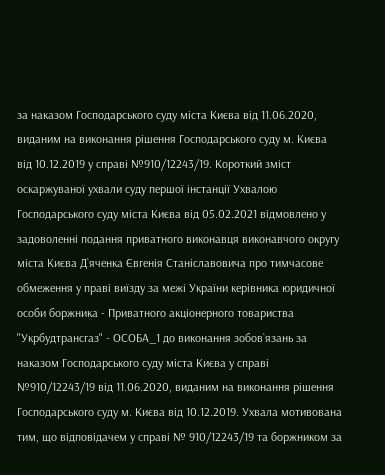за наказом Господарського суду міста Києва від 11.06.2020, виданим на виконання рішення Господарського суду м. Києва від 10.12.2019 у справі №910/12243/19. Короткий зміст оскаржуваної ухвали суду першої інстанції Ухвалою Господарського суду міста Києва від 05.02.2021 відмовлено у задоволенні подання приватного виконавця виконавчого округу міста Києва Д`яченка Євгенія Станіславовича про тимчасове обмеження у праві виїзду за межі України керівника юридичної особи боржника - Приватного акціонерного товариства "Укрбудтрансгаз" - ОСОБА_1 до виконання зобов`язань за наказом Господарського суду міста Києва у справі №910/12243/19 від 11.06.2020, виданим на виконання рішення Господарського суду м. Києва від 10.12.2019. Ухвала мотивована тим, що відповідачем у справі № 910/12243/19 та боржником за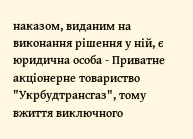наказом, виданим на виконання рішення у ній, є юридична особа - Приватне акціонерне товариство "Укрбудтрансгаз", тому вжиття виключного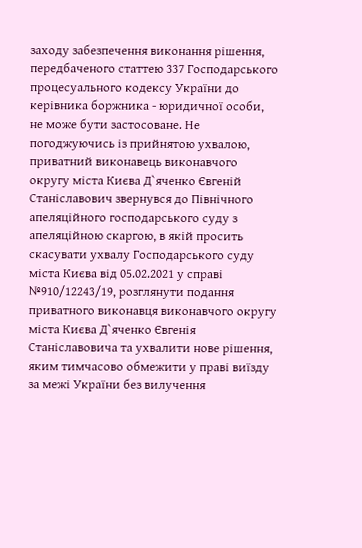заходу забезпечення виконання рішення, передбаченого статтею 337 Господарського процесуального кодексу України до керівника боржника - юридичної особи, не може бути застосоване. Не погоджуючись із прийнятою ухвалою, приватний виконавець виконавчого округу міста Києва Д`яченко Євгеній Станіславович звернувся до Північного апеляційного господарського суду з апеляційною скаргою, в якій просить скасувати ухвалу Господарського суду міста Києва від 05.02.2021 у справі №910/12243/19, розглянути подання приватного виконавця виконавчого округу міста Києва Д`яченко Євгенія Станіславовича та ухвалити нове рішення, яким тимчасово обмежити у праві виїзду за межі України без вилучення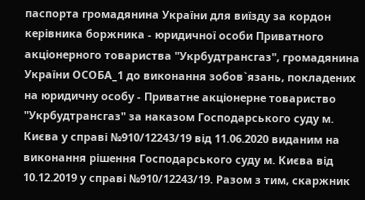паспорта громадянина України для виїзду за кордон керівника боржника - юридичної особи Приватного акціонерного товариства "Укрбудтрансгаз", громадянина України ОСОБА_1 до виконання зобов`язань, покладених на юридичну особу - Приватне акціонерне товариство "Укрбудтрансгаз" за наказом Господарського суду м. Києва у справі №910/12243/19 від 11.06.2020 виданим на виконання рішення Господарського суду м. Києва від 10.12.2019 у справі №910/12243/19. Разом з тим, скаржник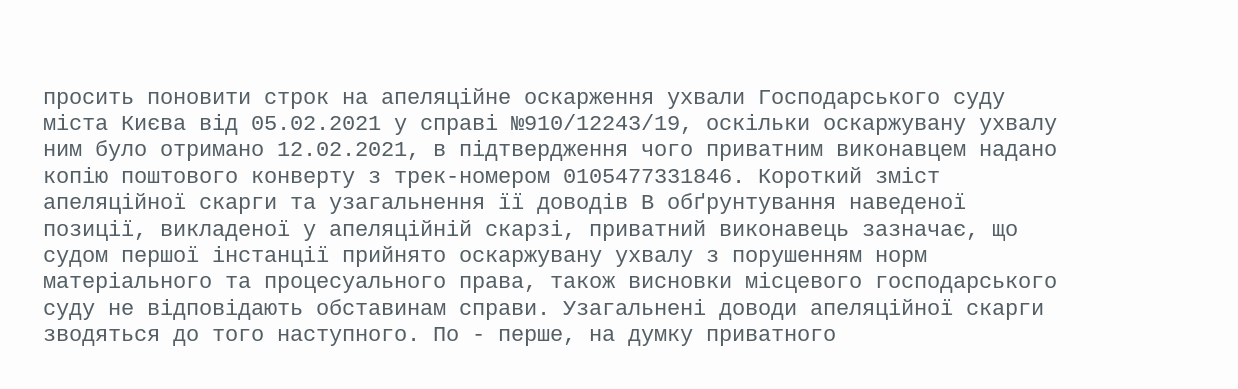просить поновити строк на апеляційне оскарження ухвали Господарського суду міста Києва від 05.02.2021 у справі №910/12243/19, оскільки оскаржувану ухвалу ним було отримано 12.02.2021, в підтвердження чого приватним виконавцем надано копію поштового конверту з трек-номером 0105477331846. Короткий зміст апеляційної скарги та узагальнення її доводів В обґрунтування наведеної позиції, викладеної у апеляційній скарзі, приватний виконавець зазначає, що судом першої інстанції прийнято оскаржувану ухвалу з порушенням норм матеріального та процесуального права, також висновки місцевого господарського суду не відповідають обставинам справи. Узагальнені доводи апеляційної скарги зводяться до того наступного. По - перше, на думку приватного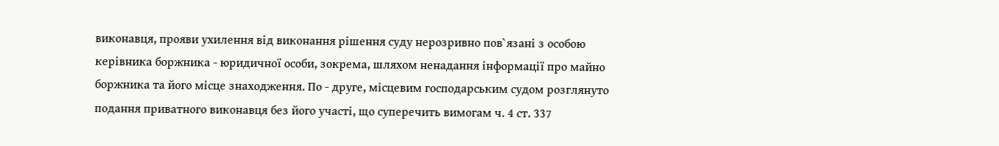виконавця, прояви ухилення від виконання рішення суду нерозривно пов`язані з особою керівника боржника - юридичної особи, зокрема, шляхом ненадання інформації про майно боржника та його місце знаходження. По - друге, місцевим господарським судом розглянуто подання приватного виконавця без його участі, що суперечить вимогам ч. 4 ст. 337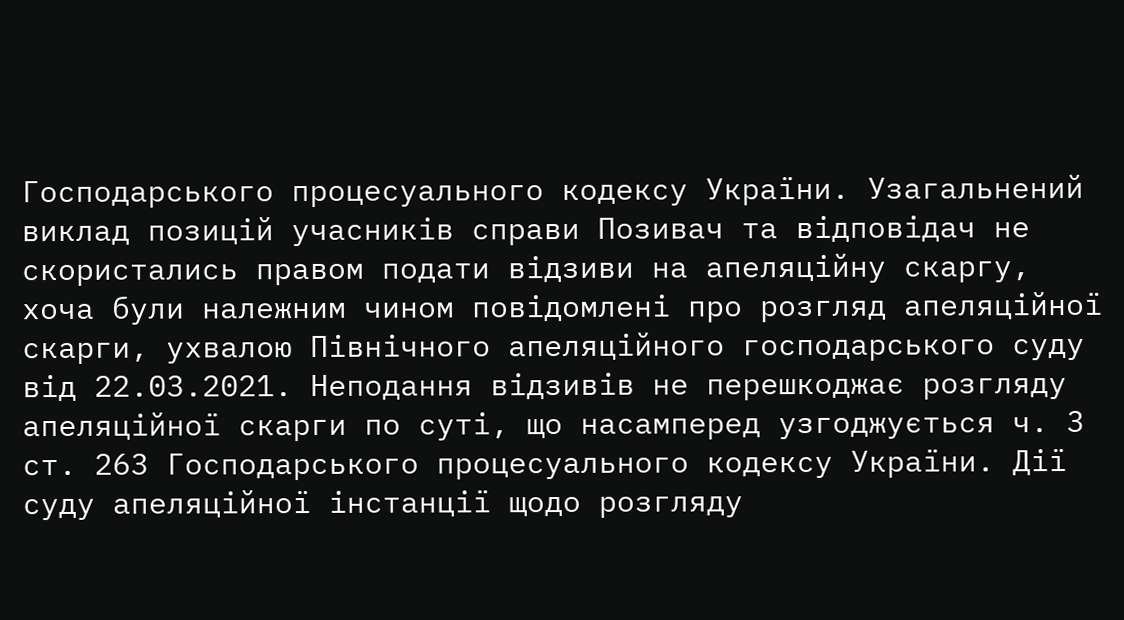Господарського процесуального кодексу України. Узагальнений виклад позицій учасників справи Позивач та відповідач не скористались правом подати відзиви на апеляційну скаргу, хоча були належним чином повідомлені про розгляд апеляційної скарги, ухвалою Північного апеляційного господарського суду від 22.03.2021. Неподання відзивів не перешкоджає розгляду апеляційної скарги по суті, що насамперед узгоджується ч. 3 ст. 263 Господарського процесуального кодексу України. Дії суду апеляційної інстанції щодо розгляду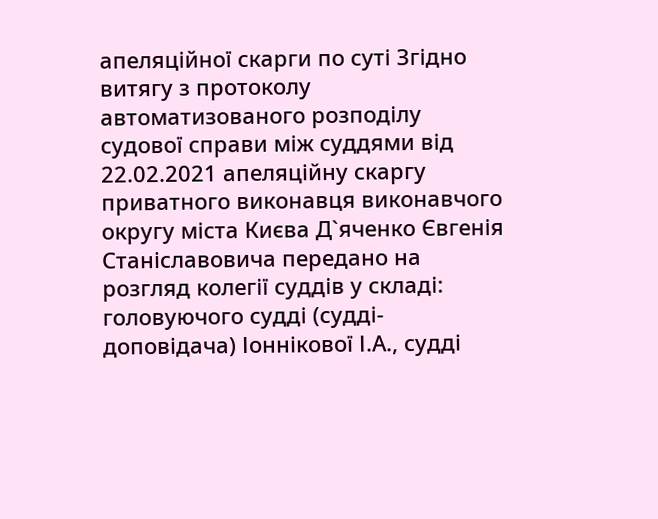апеляційної скарги по суті Згідно витягу з протоколу автоматизованого розподілу судової справи між суддями від 22.02.2021 апеляційну скаргу приватного виконавця виконавчого округу міста Києва Д`яченко Євгенія Станіславовича передано на розгляд колегії суддів у складі: головуючого судді (судді-доповідача) Іоннікової І.А., судді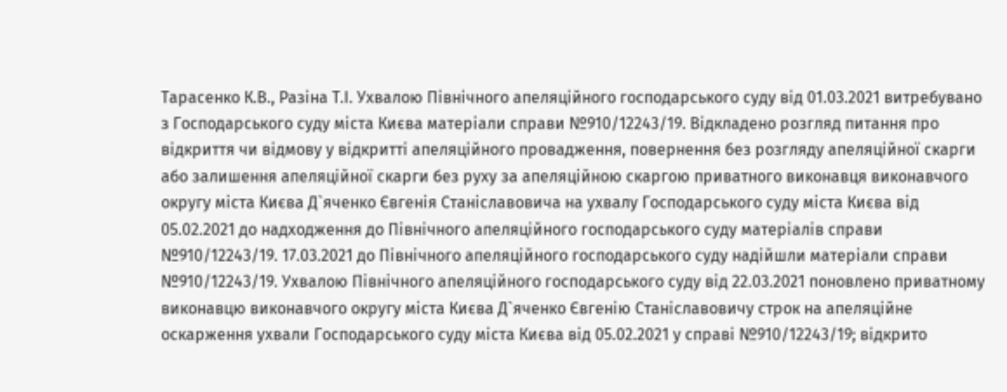Тарасенко К.В., Разіна Т.І. Ухвалою Північного апеляційного господарського суду від 01.03.2021 витребувано з Господарського суду міста Києва матеріали справи №910/12243/19. Відкладено розгляд питання про відкриття чи відмову у відкритті апеляційного провадження, повернення без розгляду апеляційної скарги або залишення апеляційної скарги без руху за апеляційною скаргою приватного виконавця виконавчого округу міста Києва Д`яченко Євгенія Станіславовича на ухвалу Господарського суду міста Києва від 05.02.2021 до надходження до Північного апеляційного господарського суду матеріалів справи №910/12243/19. 17.03.2021 до Північного апеляційного господарського суду надійшли матеріали справи №910/12243/19. Ухвалою Північного апеляційного господарського суду від 22.03.2021 поновлено приватному виконавцю виконавчого округу міста Києва Д`яченко Євгенію Станіславовичу строк на апеляційне оскарження ухвали Господарського суду міста Києва від 05.02.2021 у справі №910/12243/19; відкрито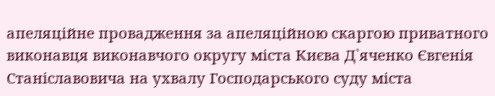апеляційне провадження за апеляційною скаргою приватного виконавця виконавчого округу міста Києва Д`яченко Євгенія Станіславовича на ухвалу Господарського суду міста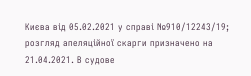Києва від 05.02.2021 у справі №910/12243/19; розгляд апеляційної скарги призначено на 21.04.2021. В судове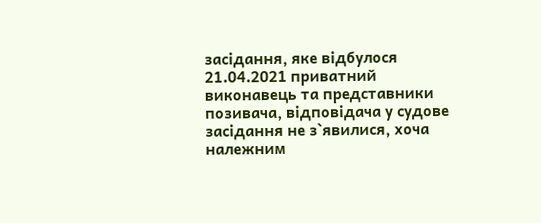засідання, яке відбулося 21.04.2021 приватний виконавець та представники позивача, відповідача у судове засідання не з`явилися, хоча належним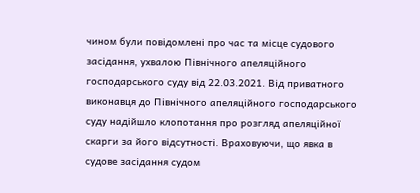чином були повідомлені про час та місце судового засідання, ухвалою Північного апеляційного господарського суду від 22.03.2021. Від приватного виконавця до Північного апеляційного господарського суду надійшло клопотання про розгляд апеляційної скарги за його відсутності. Враховуючи, що явка в судове засідання судом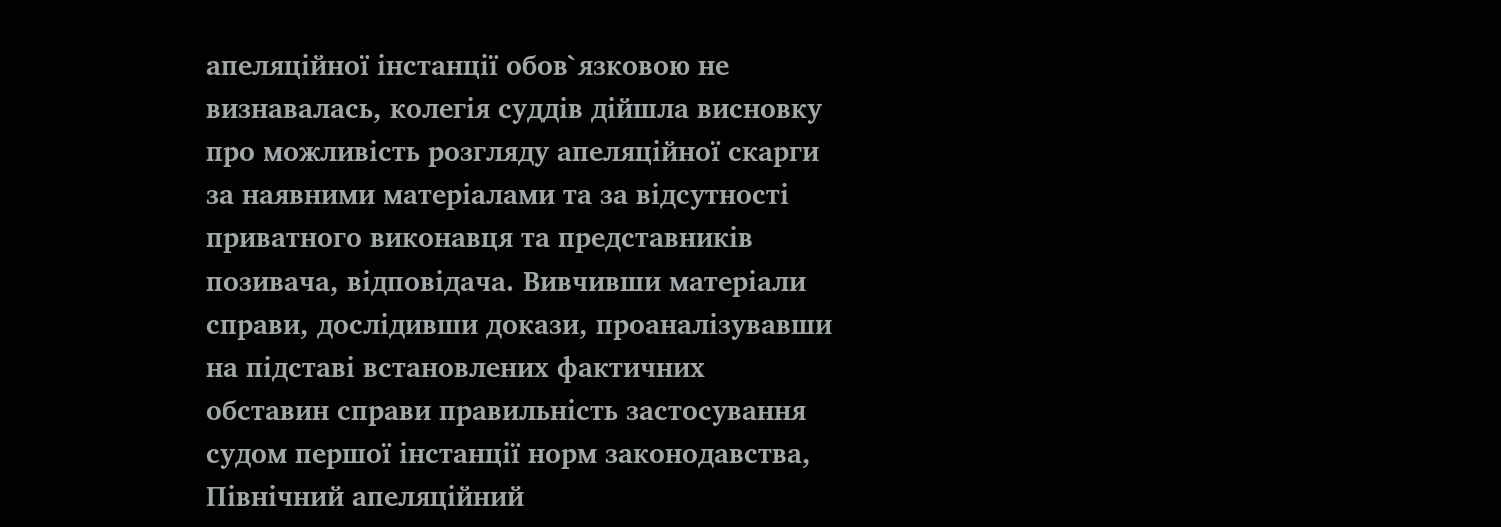апеляційної інстанції обов`язковою не визнавалась, колегія суддів дійшла висновку про можливість розгляду апеляційної скарги за наявними матеріалами та за відсутності приватного виконавця та представників позивача, відповідача. Вивчивши матеріали справи, дослідивши докази, проаналізувавши на підставі встановлених фактичних обставин справи правильність застосування судом першої інстанції норм законодавства, Північний апеляційний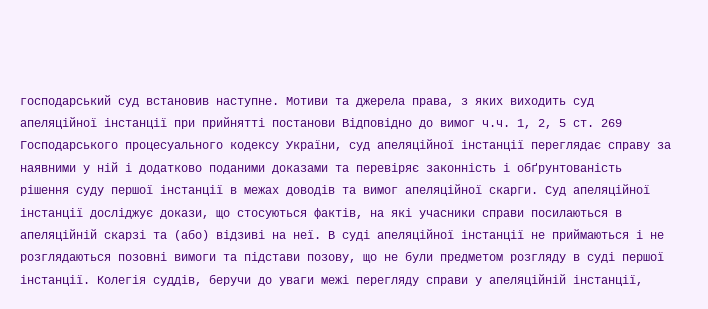господарський суд встановив наступне. Мотиви та джерела права, з яких виходить суд апеляційної інстанції при прийнятті постанови Відповідно до вимог ч.ч. 1, 2, 5 ст. 269 Господарського процесуального кодексу України, суд апеляційної інстанції переглядає справу за наявними у ній і додатково поданими доказами та перевіряє законність і обґрунтованість рішення суду першої інстанції в межах доводів та вимог апеляційної скарги. Суд апеляційної інстанції досліджує докази, що стосуються фактів, на які учасники справи посилаються в апеляційній скарзі та (або) відзиві на неї. В суді апеляційної інстанції не приймаються і не розглядаються позовні вимоги та підстави позову, що не були предметом розгляду в суді першої інстанції. Колегія суддів, беручи до уваги межі перегляду справи у апеляційній інстанції,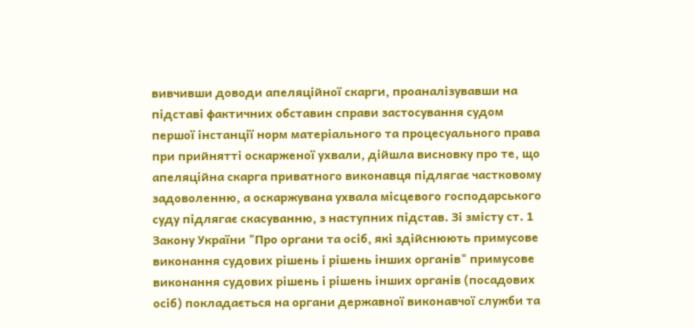вивчивши доводи апеляційної скарги, проаналізувавши на підставі фактичних обставин справи застосування судом першої інстанції норм матеріального та процесуального права при прийнятті оскарженої ухвали, дійшла висновку про те, що апеляційна скарга приватного виконавця підлягає частковому задоволенню, а оскаржувана ухвала місцевого господарського суду підлягає скасуванню, з наступних підстав. Зі змісту ст. 1 Закону України "Про органи та осіб, які здійснюють примусове виконання судових рішень і рішень інших органів" примусове виконання судових рішень і рішень інших органів (посадових осіб) покладається на органи державної виконавчої служби та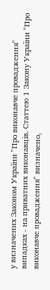у визначених Законом України "Про виконавче провадження" випадках - на приватних виконавців. Статтею 1 Закону України "Про виконавче провадження" визначено,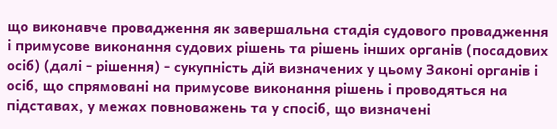що виконавче провадження як завершальна стадія судового провадження і примусове виконання судових рішень та рішень інших органів (посадових осіб) (далі - рішення) - сукупність дій визначених у цьому Законі органів і осіб, що спрямовані на примусове виконання рішень і проводяться на підставах, у межах повноважень та у спосіб, що визначені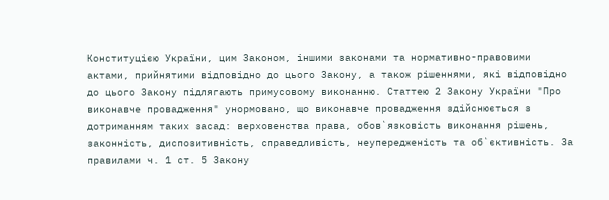Конституцією України, цим Законом, іншими законами та нормативно-правовими актами, прийнятими відповідно до цього Закону, а також рішеннями, які відповідно до цього Закону підлягають примусовому виконанню. Статтею 2 Закону України "Про виконавче провадження" унормовано, що виконавче провадження здійснюється з дотриманням таких засад: верховенства права, обов`язковість виконання рішень, законність, диспозитивність, справедливість, неупередженість та об`єктивність. За правилами ч. 1 ст. 5 Закону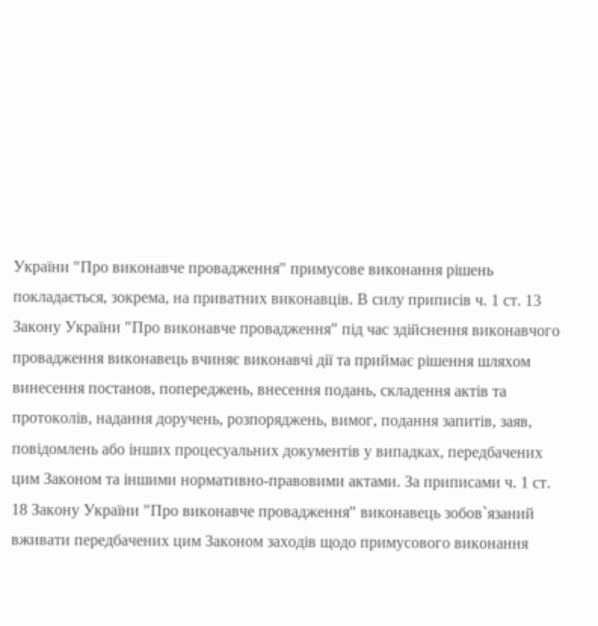України "Про виконавче провадження" примусове виконання рішень покладається, зокрема, на приватних виконавців. В силу приписів ч. 1 ст. 13 Закону України "Про виконавче провадження" під час здійснення виконавчого провадження виконавець вчиняє виконавчі дії та приймає рішення шляхом винесення постанов, попереджень, внесення подань, складення актів та протоколів, надання доручень, розпоряджень, вимог, подання запитів, заяв, повідомлень або інших процесуальних документів у випадках, передбачених цим Законом та іншими нормативно-правовими актами. За приписами ч. 1 ст. 18 Закону України "Про виконавче провадження" виконавець зобов`язаний вживати передбачених цим Законом заходів щодо примусового виконання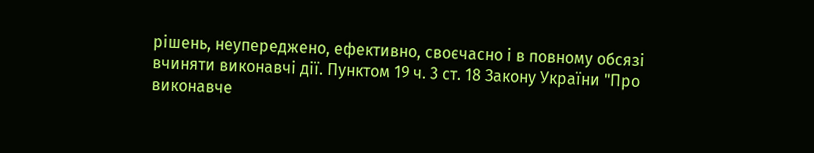рішень, неупереджено, ефективно, своєчасно і в повному обсязі вчиняти виконавчі дії. Пунктом 19 ч. 3 ст. 18 Закону України "Про виконавче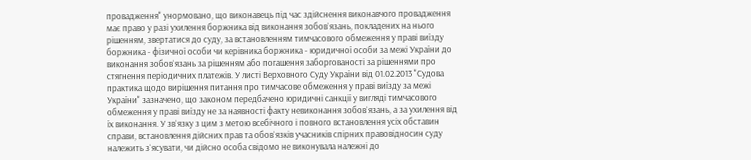провадження" унормовано, що виконавець під час здійснення виконавчого провадження має право у разі ухилення боржника від виконання зобов`язань, покладених на нього рішенням, звертатися до суду, за встановленням тимчасового обмеження у праві виїзду боржника - фізичної особи чи керівника боржника - юридичної особи за межі України до виконання зобов`язань за рішенням або погашення заборгованості за рішеннями про стягнення періодичних платежів. У листі Верховного Суду України від 01.02.2013 "Судова практика щодо вирішення питання про тимчасове обмеження у праві виїзду за межі України" зазначено, що законом передбачено юридичні санкції у вигляді тимчасового обмеження у праві виїзду не за наявності факту невиконання зобов`язань, а за ухилення від їх виконання. У зв`язку з цим з метою всебічного і повного встановлення усіх обставин справи, встановлення дійсних прав та обов`язків учасників спірних правовідносин суду належить з`ясувати, чи дійсно особа свідомо не виконувала належні до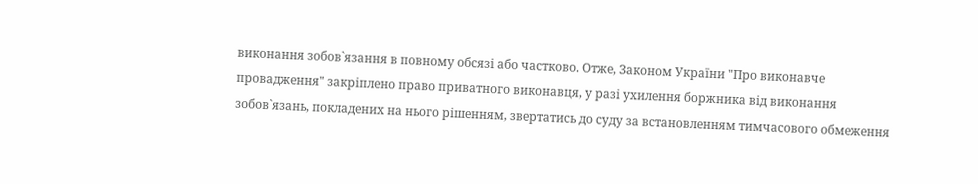виконання зобов`язання в повному обсязі або частково. Отже, Законом України "Про виконавче провадження" закріплено право приватного виконавця, у разі ухилення боржника від виконання зобов`язань, покладених на нього рішенням, звертатись до суду за встановленням тимчасового обмеження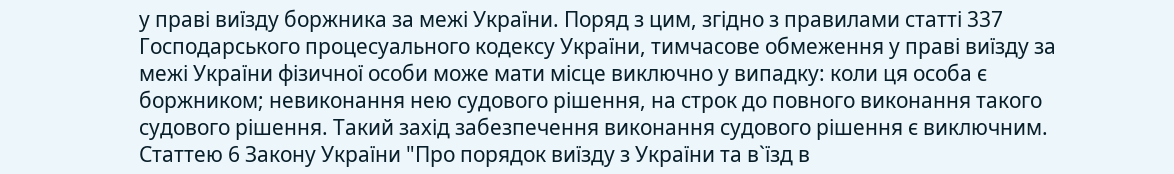у праві виїзду боржника за межі України. Поряд з цим, згідно з правилами статті 337 Господарського процесуального кодексу України, тимчасове обмеження у праві виїзду за межі України фізичної особи може мати місце виключно у випадку: коли ця особа є боржником; невиконання нею судового рішення, на строк до повного виконання такого судового рішення. Такий захід забезпечення виконання судового рішення є виключним. Статтею 6 Закону України "Про порядок виїзду з України та в`їзд в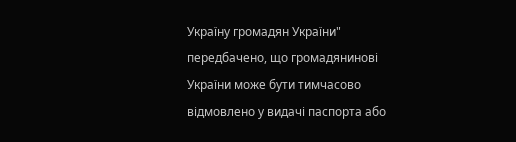Україну громадян України" передбачено, що громадянинові України може бути тимчасово відмовлено у видачі паспорта або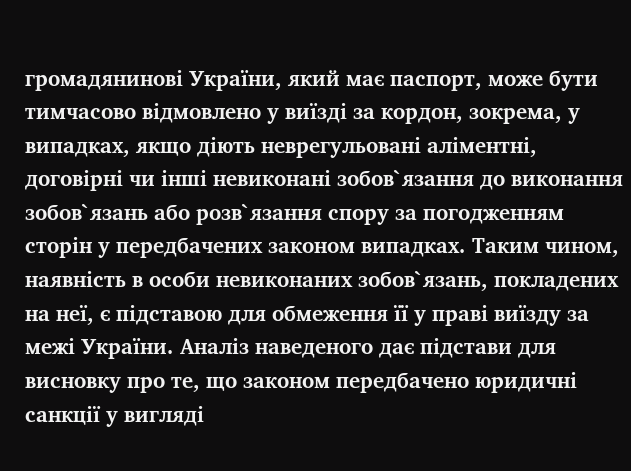громадянинові України, який має паспорт, може бути тимчасово відмовлено у виїзді за кордон, зокрема, у випадках, якщо діють неврегульовані аліментні, договірні чи інші невиконані зобов`язання до виконання зобов`язань або розв`язання спору за погодженням сторін у передбачених законом випадках. Таким чином, наявність в особи невиконаних зобов`язань, покладених на неї, є підставою для обмеження її у праві виїзду за межі України. Аналіз наведеного дає підстави для висновку про те, що законом передбачено юридичні санкції у вигляді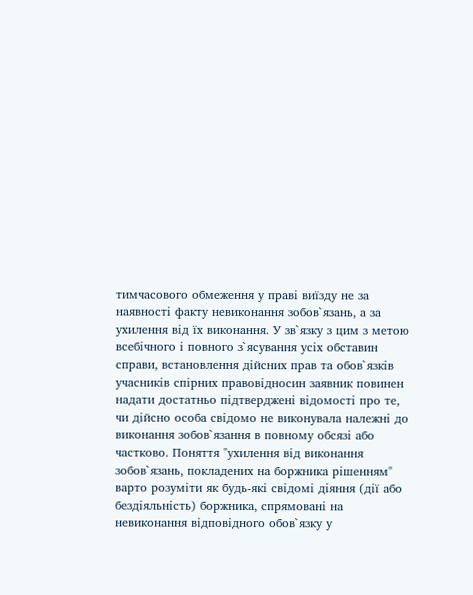тимчасового обмеження у праві виїзду не за наявності факту невиконання зобов`язань, а за ухилення від їх виконання. У зв`язку з цим з метою всебічного і повного з`ясування усіх обставин справи, встановлення дійсних прав та обов`язків учасників спірних правовідносин заявник повинен надати достатньо підтверджені відомості про те, чи дійсно особа свідомо не виконувала належні до виконання зобов`язання в повному обсязі або частково. Поняття "ухилення від виконання зобов`язань, покладених на боржника рішенням" варто розуміти як будь-які свідомі діяння (дії або бездіяльність) боржника, спрямовані на невиконання відповідного обов`язку у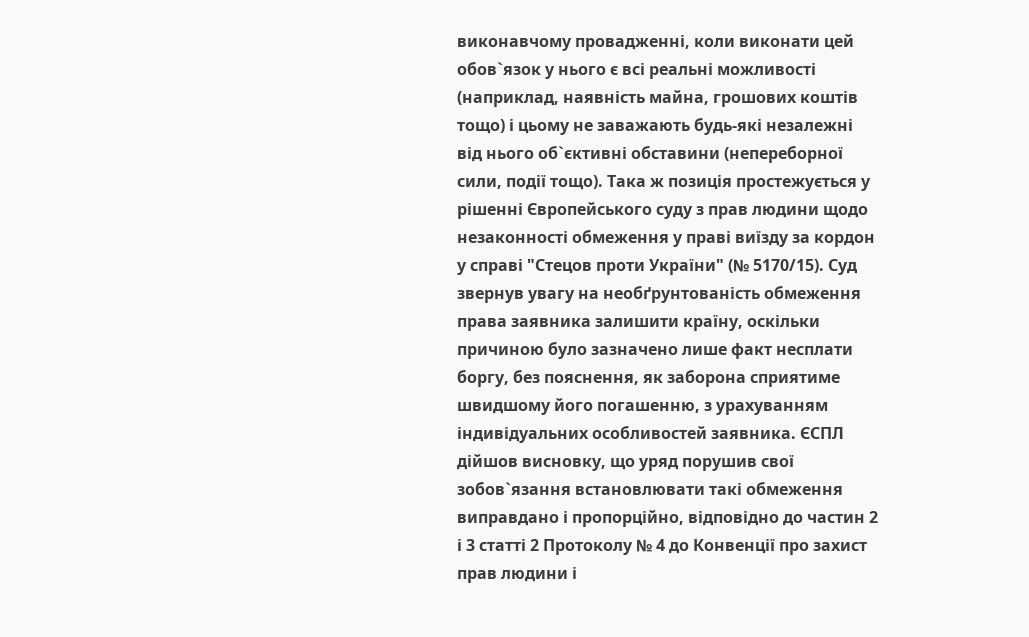виконавчому провадженні, коли виконати цей обов`язок у нього є всі реальні можливості (наприклад, наявність майна, грошових коштів тощо) і цьому не заважають будь-які незалежні від нього об`єктивні обставини (непереборної сили, події тощо). Така ж позиція простежується у рішенні Європейського суду з прав людини щодо незаконності обмеження у праві виїзду за кордон у справі "Стецов проти України" (№ 5170/15). Суд звернув увагу на необґрунтованість обмеження права заявника залишити країну, оскільки причиною було зазначено лише факт несплати боргу, без пояснення, як заборона сприятиме швидшому його погашенню, з урахуванням індивідуальних особливостей заявника. ЄСПЛ дійшов висновку, що уряд порушив свої зобов`язання встановлювати такі обмеження виправдано і пропорційно, відповідно до частин 2 і 3 статті 2 Протоколу № 4 до Конвенції про захист прав людини і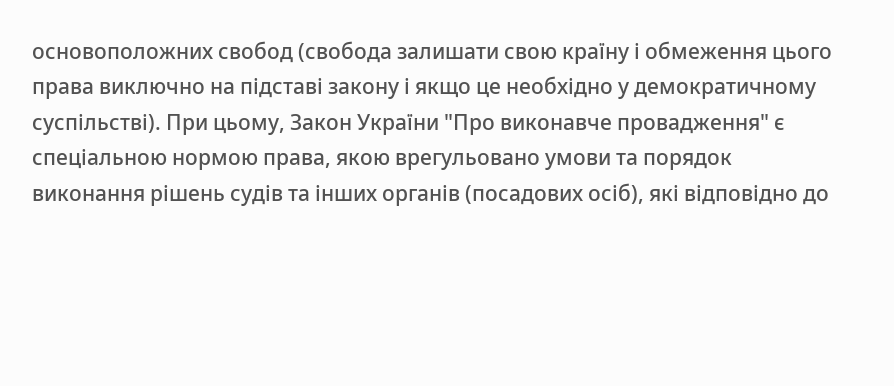основоположних свобод (свобода залишати свою країну і обмеження цього права виключно на підставі закону і якщо це необхідно у демократичному суспільстві). При цьому, Закон України "Про виконавче провадження" є спеціальною нормою права, якою врегульовано умови та порядок виконання рішень судів та інших органів (посадових осіб), які відповідно до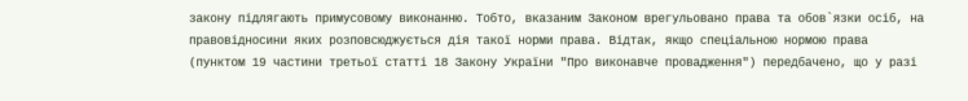закону підлягають примусовому виконанню. Тобто, вказаним Законом врегульовано права та обов`язки осіб, на правовідносини яких розповсюджується дія такої норми права. Відтак, якщо спеціальною нормою права (пунктом 19 частини третьої статті 18 Закону України "Про виконавче провадження") передбачено, що у разі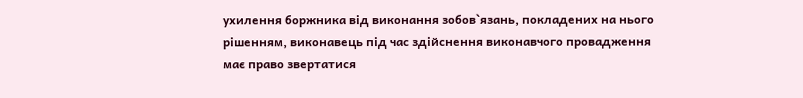ухилення боржника від виконання зобов`язань, покладених на нього рішенням, виконавець під час здійснення виконавчого провадження має право звертатися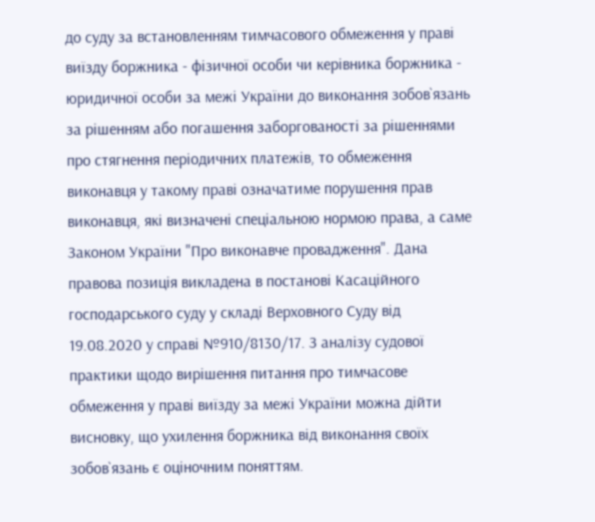до суду за встановленням тимчасового обмеження у праві виїзду боржника - фізичної особи чи керівника боржника - юридичної особи за межі України до виконання зобов`язань за рішенням або погашення заборгованості за рішеннями про стягнення періодичних платежів, то обмеження виконавця у такому праві означатиме порушення прав виконавця, які визначені спеціальною нормою права, а саме Законом України "Про виконавче провадження". Дана правова позиція викладена в постанові Касаційного господарського суду у складі Верховного Суду від 19.08.2020 у справі №910/8130/17. З аналізу судової практики щодо вирішення питання про тимчасове обмеження у праві виїзду за межі України можна дійти висновку, що ухилення боржника від виконання своїх зобов`язань є оціночним поняттям.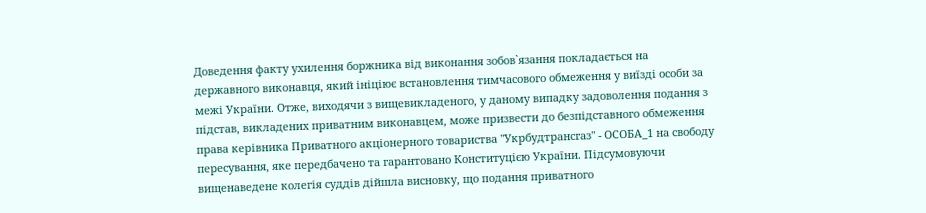Доведення факту ухилення боржника від виконання зобов`язання покладається на державного виконавця, який ініціює встановлення тимчасового обмеження у виїзді особи за межі України. Отже, виходячи з вищевикладеного, у даному випадку задоволення подання з підстав, викладених приватним виконавцем, може призвести до безпідставного обмеження права керівника Приватного акціонерного товариства "Укрбудтрансгаз" - ОСОБА_1 на свободу пересування, яке передбачено та гарантовано Конституцією України. Підсумовуючи вищенаведене колегія суддів дійшла висновку, що подання приватного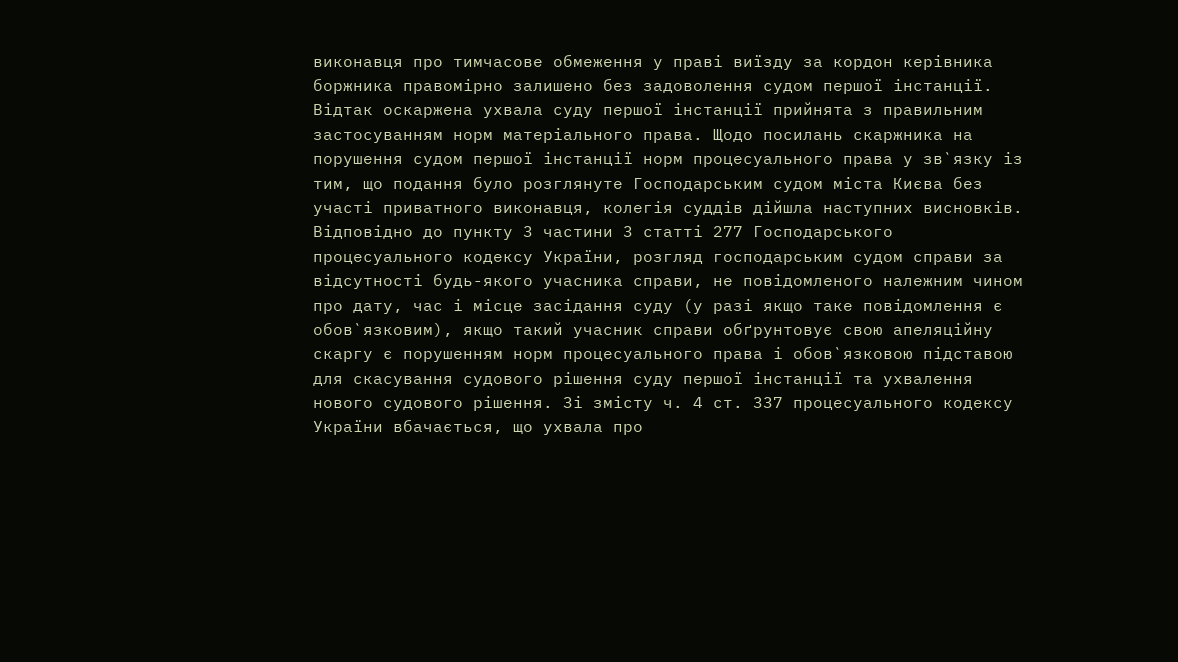виконавця про тимчасове обмеження у праві виїзду за кордон керівника боржника правомірно залишено без задоволення судом першої інстанції. Відтак оскаржена ухвала суду першої інстанції прийнята з правильним застосуванням норм матеріального права. Щодо посилань скаржника на порушення судом першої інстанції норм процесуального права у зв`язку із тим, що подання було розглянуте Господарським судом міста Києва без участі приватного виконавця, колегія суддів дійшла наступних висновків. Відповідно до пункту 3 частини 3 статті 277 Господарського процесуального кодексу України, розгляд господарським судом справи за відсутності будь-якого учасника справи, не повідомленого належним чином про дату, час і місце засідання суду (у разі якщо таке повідомлення є обов`язковим), якщо такий учасник справи обґрунтовує свою апеляційну скаргу є порушенням норм процесуального права і обов`язковою підставою для скасування судового рішення суду першої інстанції та ухвалення нового судового рішення. Зі змісту ч. 4 ст. 337 процесуального кодексу України вбачається, що ухвала про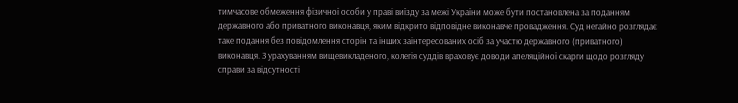тимчасове обмеження фізичної особи у праві виїзду за межі України може бути постановлена за поданням державного або приватного виконавця, яким відкрито відповідне виконавче провадження. Суд негайно розглядає таке подання без повідомлення сторін та інших заінтересованих осіб за участю державного (приватного) виконавця. З урахуванням вищевикладеного, колегія суддів враховує доводи апеляційної скарги щодо розгляду справи за відсутності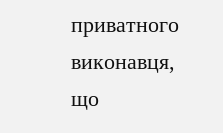приватного виконавця, що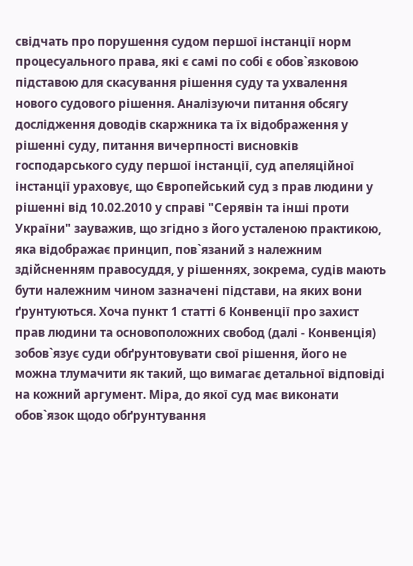свідчать про порушення судом першої інстанції норм процесуального права, які є самі по собі є обов`язковою підставою для скасування рішення суду та ухвалення нового судового рішення. Аналізуючи питання обсягу дослідження доводів скаржника та їх відображення у рішенні суду, питання вичерпності висновків господарського суду першої інстанції, суд апеляційної інстанції ураховує, що Європейський суд з прав людини у рішенні від 10.02.2010 у справі "Серявін та інші проти України" зауважив, що згідно з його усталеною практикою, яка відображає принцип, пов`язаний з належним здійсненням правосуддя, у рішеннях, зокрема, судів мають бути належним чином зазначені підстави, на яких вони ґрунтуються. Хоча пункт 1 статті 6 Конвенції про захист прав людини та основоположних свобод (далі - Конвенція) зобов`язує суди обґрунтовувати свої рішення, його не можна тлумачити як такий, що вимагає детальної відповіді на кожний аргумент. Міра, до якої суд має виконати обов`язок щодо обґрунтування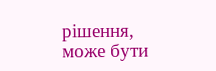рішення, може бути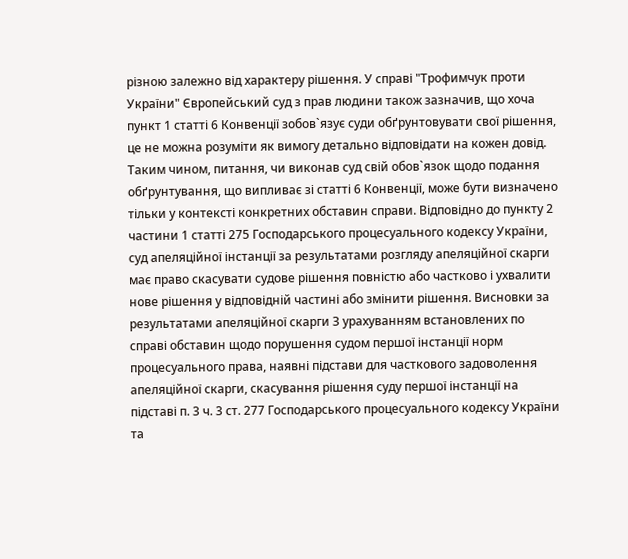різною залежно від характеру рішення. У справі "Трофимчук проти України" Європейський суд з прав людини також зазначив, що хоча пункт 1 статті 6 Конвенції зобов`язує суди обґрунтовувати свої рішення, це не можна розуміти як вимогу детально відповідати на кожен довід. Таким чином, питання, чи виконав суд свій обов`язок щодо подання обґрунтування, що випливає зі статті 6 Конвенції, може бути визначено тільки у контексті конкретних обставин справи. Відповідно до пункту 2 частини 1 статті 275 Господарського процесуального кодексу України, суд апеляційної інстанції за результатами розгляду апеляційної скарги має право скасувати судове рішення повністю або частково і ухвалити нове рішення у відповідній частині або змінити рішення. Висновки за результатами апеляційної скарги З урахуванням встановлених по справі обставин щодо порушення судом першої інстанції норм процесуального права, наявні підстави для часткового задоволення апеляційної скарги, скасування рішення суду першої інстанції на підставі п. 3 ч. 3 ст. 277 Господарського процесуального кодексу України та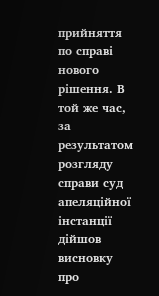прийняття по справі нового рішення. В той же час, за результатом розгляду справи суд апеляційної інстанції дійшов висновку про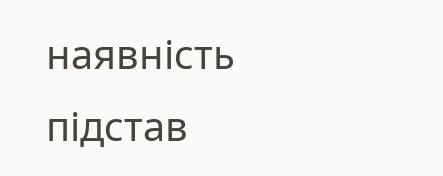наявність підстав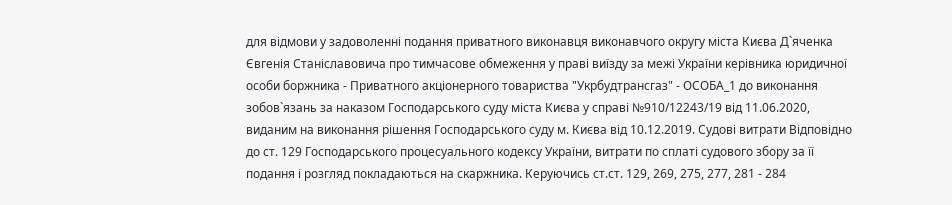для відмови у задоволенні подання приватного виконавця виконавчого округу міста Києва Д`яченка Євгенія Станіславовича про тимчасове обмеження у праві виїзду за межі України керівника юридичної особи боржника - Приватного акціонерного товариства "Укрбудтрансгаз" - ОСОБА_1 до виконання зобов`язань за наказом Господарського суду міста Києва у справі №910/12243/19 від 11.06.2020, виданим на виконання рішення Господарського суду м. Києва від 10.12.2019. Судові витрати Відповідно до ст. 129 Господарського процесуального кодексу України, витрати по сплаті судового збору за її подання і розгляд покладаються на скаржника. Керуючись ст.ст. 129, 269, 275, 277, 281 - 284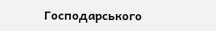Господарського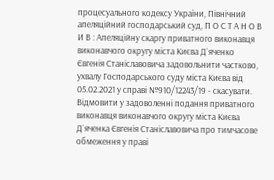процесуального кодексу України, Північний апеляційний господарський суд, П О С Т А Н О В И В : Апеляційну скаргу приватного виконавця виконавчого округу міста Києва Д`яченко Євгенія Станіславовича задовольнити частково, ухвалу Господарського суду міста Києва від 05.02.2021 у справі №910/12243/19 - скасувати. Відмовити у задоволенні подання приватного виконавця виконавчого округу міста Києва Д`яченка Євгенія Станіславовича про тимчасове обмеження у праві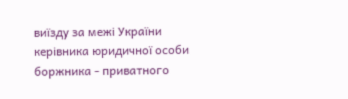виїзду за межі України керівника юридичної особи боржника - приватного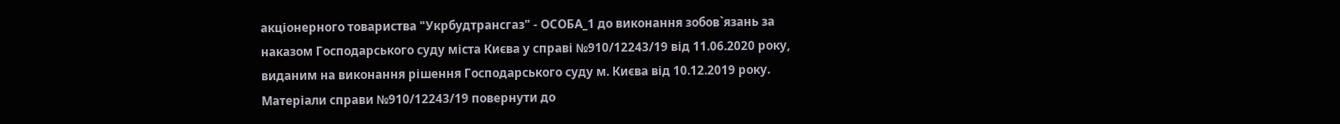акціонерного товариства "Укрбудтрансгаз" - ОСОБА_1 до виконання зобов`язань за наказом Господарського суду міста Києва у справі №910/12243/19 від 11.06.2020 року, виданим на виконання рішення Господарського суду м. Києва від 10.12.2019 року. Матеріали справи №910/12243/19 повернути до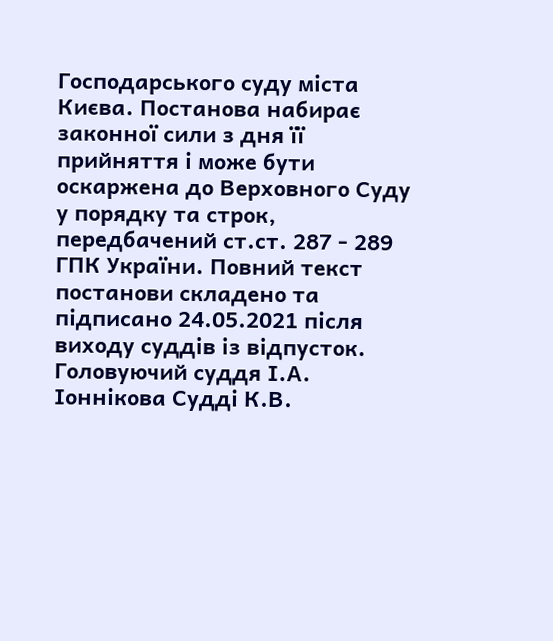Господарського суду міста Києва. Постанова набирає законної сили з дня її прийняття і може бути оскаржена до Верховного Суду у порядку та строк, передбачений ст.ст. 287 - 289 ГПК України. Повний текст постанови складено та підписано 24.05.2021 після виходу суддів із відпусток. Головуючий суддя І.А. Іоннікова Судді К.В.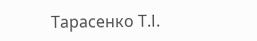Тарасенко Т.І.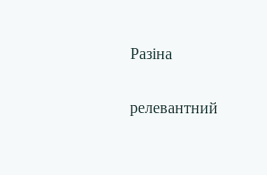Разіна

релевантний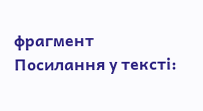фрагмент
Посилання у тексті: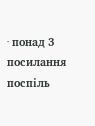· понад 3 посилання поспіль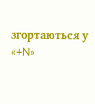згортаються у «+N»